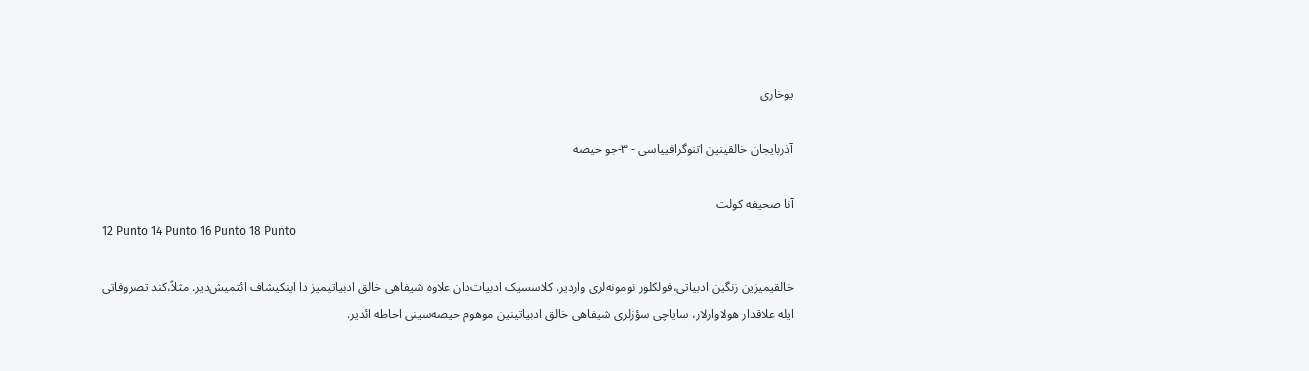یوخاری

آذربایجان خالقینین اتنوگرافییاسی - ۳-جو حیصه

آنا صحیفه کولت
12 Punto 14 Punto 16 Punto 18 Punto

خالقیمیزین زنگین ادبیاتی،فولکلور نومونه‌لری واردیر. کلاسسیک ادبیات‌دان علاوه شیفاهی خالق ادبیاتیمیز دا اینکیشاف ائتمیش‌دیر. مثلاً،کند تصروفاتی ایله علاقدار هولاوارلار، سایاچی سؤزلری شیفاهی خالق ادبیاتینین موهوم حیصه‌سینی احاطه ائدیر.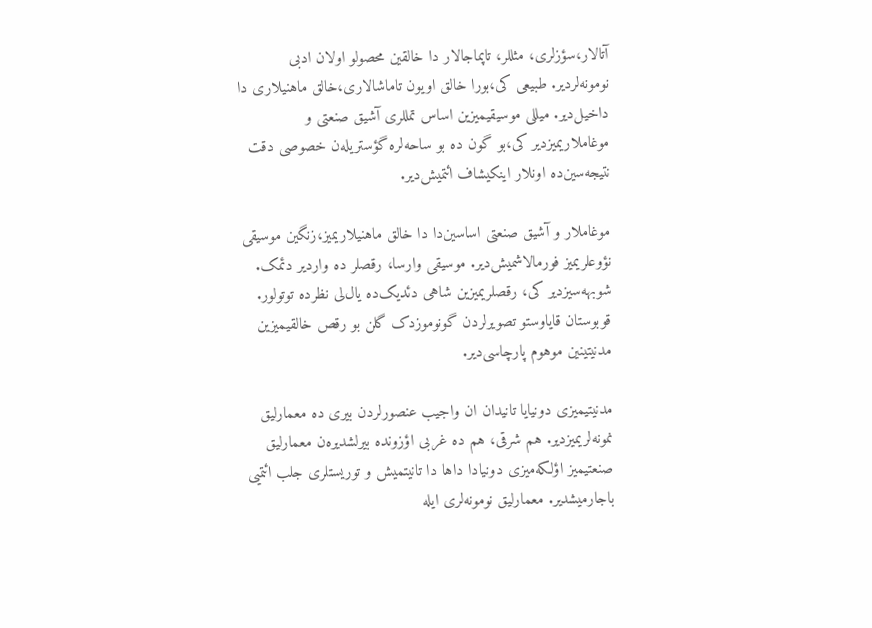آتالار،سؤزلری، مثللر، تاپماجالار دا خالقین محصولو اولان ادبی نومونه‌لردیر. طبیعی کی،بورا خالق اویون تاماشالاری،خالق ماهنیلاری دا داخیل‌دیر. میللی موسیقیمیزین اساس تمللری آشیق صنعتی و موغاملاریمیزدیر کی،بو گون ده بو ساحه‌لره گؤستریله‌ن خصوصی دقت نتیجه‌سین‌ده اونلار اینکیشاف ائتمیش‌دیر.

موغاملار و آشیق صنعتی اساسین‌دا دا خالق ماهنیلاریمیز،زنگین موسیقی نؤوعلریمیز فورمالاشمیش‌دیر. موسیقی وارسا، رقصلر ده واردیر دئمک. شوبهه‌سیزدیر کی، رقصلریمیزین شاهی دئدیک‌ده یال‌لی نظرده توتولور. قوبوستان قایاوستو تصویرلردن گونوموزدک گلن بو رقص خالقیمیزین مدنیتینین موهوم پارچاسی‌دیر.

مدنیتیمیزی دونیایا تانیدان ان واجیب عنصورلردن بیری ده معمارلیق نمونه‌لریمیزدیر. هم شرقی، هم ده غربی اؤزونده بیرلشدیره‌ن معمارلیق صنعتیمیز اؤلکه‌میزی دونیادا داها دا تانیتمیش و توریستلری جلب ائتمیی باجارمیشدیر. معمارلیق نومونه‌لری ایله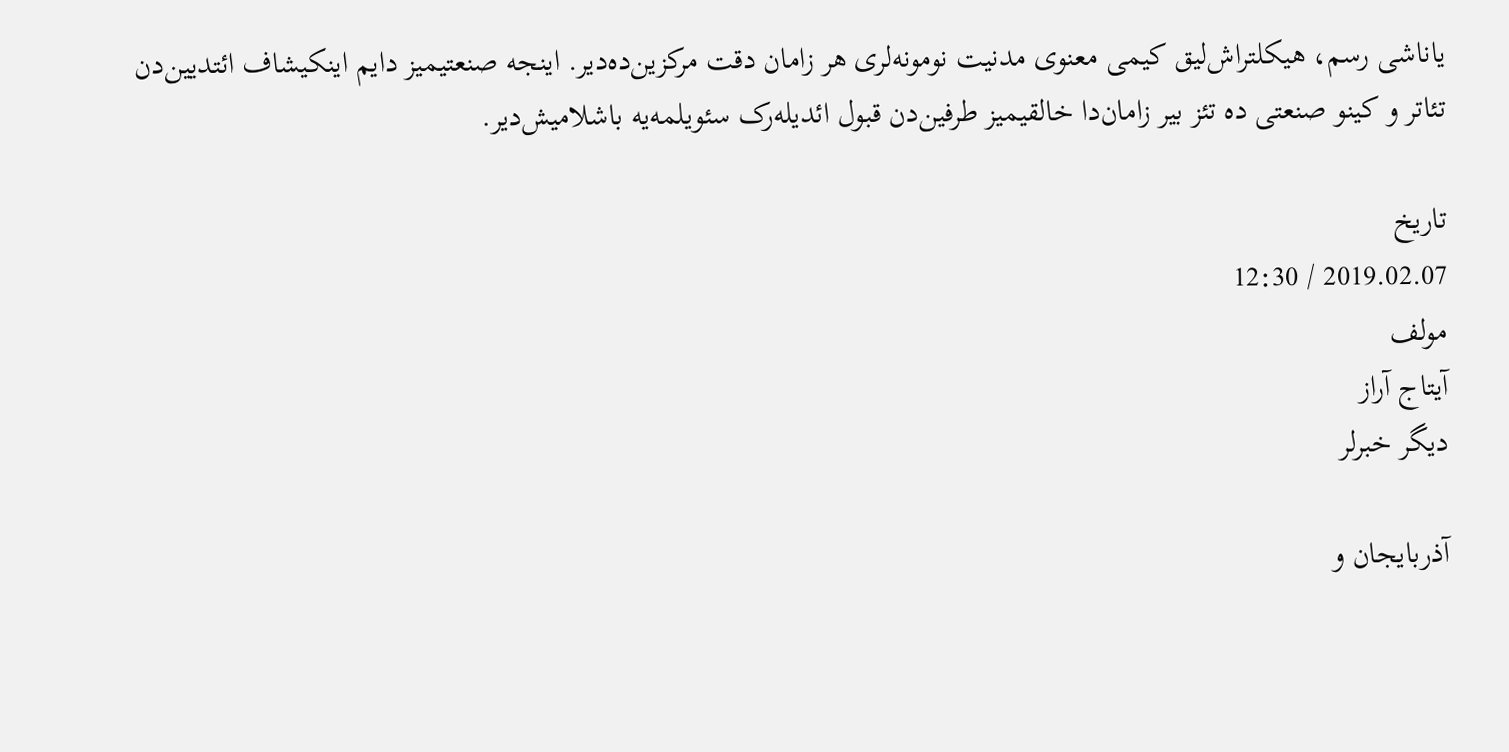یاناشی رسم، هیکلتراش‌لیق کیمی معنوی مدنیت نومونه‌لری هر زامان دقت مرکزین‌ده‌دیر. اینجه صنعتیمیز دایم اینکیشاف ائتدیین‌دن تئاتر و کینو صنعتی ده تئز بیر زامان‌دا خالقیمیز طرفین‌دن قبول ائدیله‌رک سئویلمه‌یه باشلامیش‌دیر.

تاریخ
2019.02.07 / 12:30
مولف
آیتاج آراز
دیگر خبرلر

آذربایجان و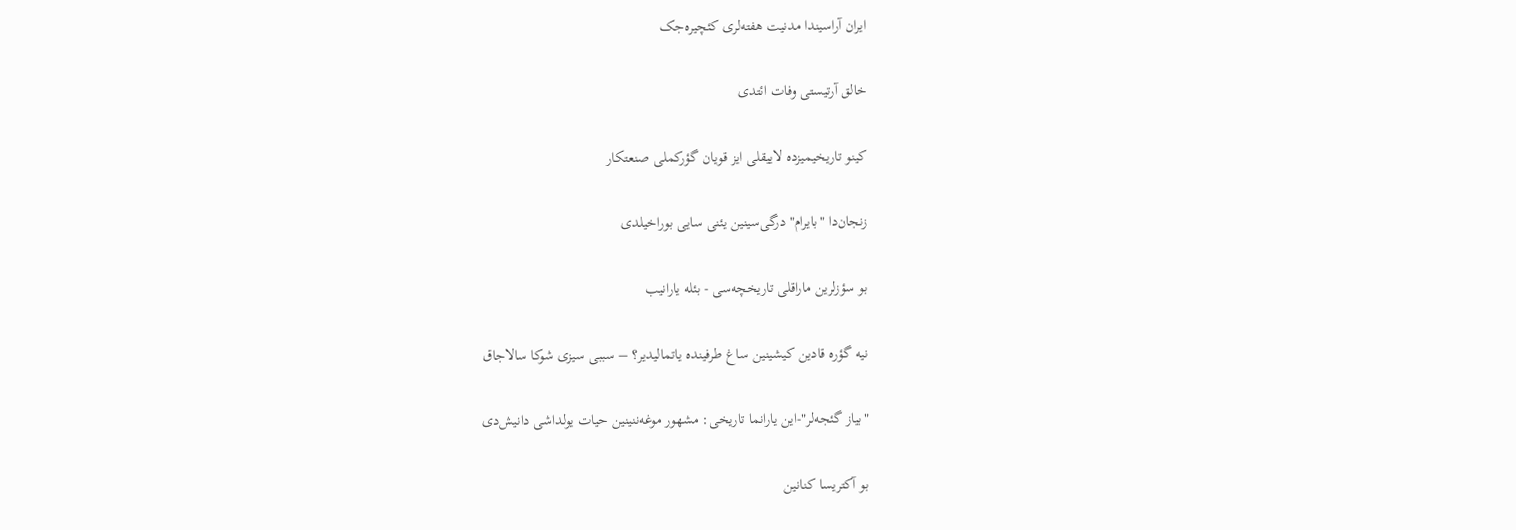ایران آراسیندا مدنیت هفته‌لری کئچیره‌جک

خالق آرتیستی وفات ائتدی

کینو تاریخیمیزده لاییقلی ایز قویان گؤرکملی صنعتکار

زنجان‌دا "بایرام" درگی‌سینین یئنی سایی بوراخیلدی

بو سؤزلرین ماراقلی تاریخچه‌سی - بئله یارانیب

نیه گؤره قادین کیشینین ساغ طرفینده یاتمالیدیر؟ – سببی سیزی شوکا سالاجاق

"بیاز گئجه‌لر"-این یارانما تاریخی: مشهور موغه‌ننینین حیات یولداشی دانیش‌دی

بو آکتریسا کنانین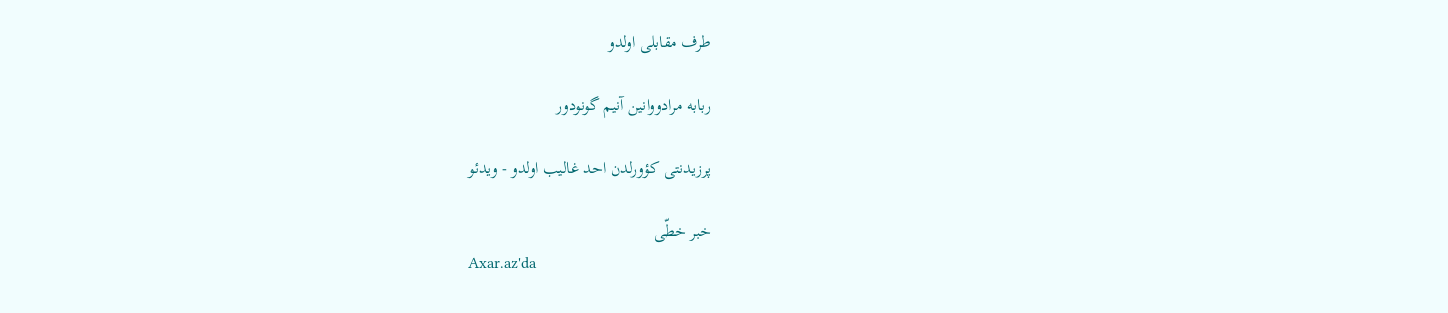طرف مقابلی اولدو

ربابه مرادووانین آنیم گونودور

پرزیدنتی کؤورلدن احد غالیب اولدو - ویدئو

خبر خطّی
Axar.az'da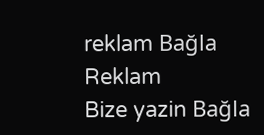reklam Bağla
Reklam
Bize yazin Bağla